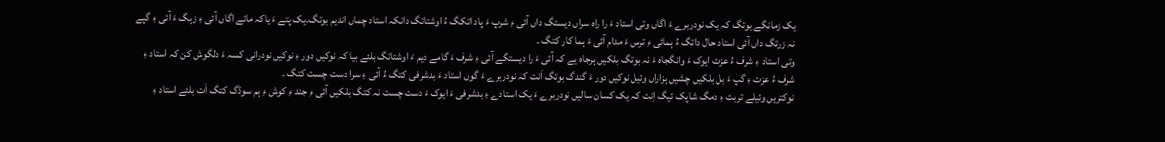یک زمانگے بوتگ کہ یک نودربرے ءَ اگاں وتی استاد ءَ را راہ سراں دیستگ داں آئی ءِ شرپ ءَ پاد اتکگ ءُ اوشتاتگ دانکہ استاد چماں اندیم بوتگ۔یک پتے ءَ یاکہ ماتے اگاں آئی ءِ زہگ ءَ آئی ءِ گپے نہ زرتگ داں آئی استاد حال داتگ ءُ ہمائی ءِ ترس ءَ مدام آئی ءَ ہما کار کتگ ۔
وتی استاد ءِ شرف ءُ عزت ایوک ءَ وانگجاہ ءَ نہ بوتگ بلکیں ہرجاہ یے کہ آئی ءَ را دیستگے آئی ءِ شرف ءَ گامے دیم ءَ اوشتاتگ بلئے بیا کہ نوکیں دور ءِ نوکیں نودرانی کسہ ءَ دلگوش کن کہ استاد ءِ شرف ءُ عزت ءِ گپ ءَ بل بلکیں چشیں ہزاراں وئیل نوکیں دور ءَ گندگ بوتگ اَنت کہ نودربرے ءَ گوں استاد ءَ بدشرفی کتگ ءُ آئی ءِ سرا دست چست کتگ ۔
نوکتریں وئیلے تربت ءِ دمگ شاپک ئیگ اِنت کہ یک کسان سالیں نودربرے ءَ یک استادے ءِ بدشرفی ءَ ایوک ءَ دست چست نہ کتگ بلکیں آئی ءِ جند ءِ کوش ءِ ہم سوڈگ کتگ اَت بلئے استاد ءِ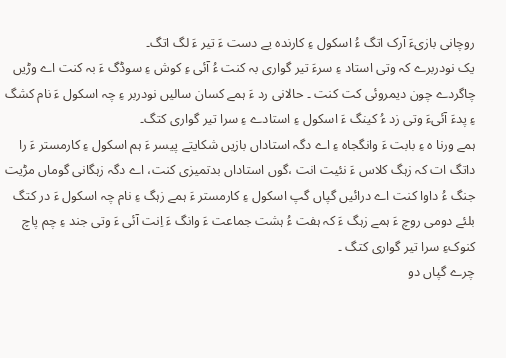روچانی بازیءَ آرک اتگ ءُ اسکول ءِ کارندہ یے دست ءَ تیر ءَ لگ اتگ۔
یک نودربرے کہ وتی استاد ءِ سرءَ تیر گواری بہ کنت ءُ آئی ءِ کوش ءِ سوڈگ ءَ بہ کنت اے وڑیں چاگردے چون دیمروئی کت کنت ۔ حالانی رد ءَ ہمے کسان سالیں نودربر ءِ چہ اسکول ءَ نام کشگ ءِ پدءَ آئیءَ وتی زد ءُ کینگ ءَ اسکول ءِ استادے ءِ سرا تیر گواری کتگ۔
ہمے ورنا ہ ءِ بابت ءَ وانگجاہ ءِ اے دگہ استاداں بازیں شکایتے پیسر ءَ ہم اسکول ءِ کارمستر ءَ را داتگ ات کہ زہگ کلاس ءَ نئیت انت ،گوں استاداں بدتمیزی کنت، اے دگہ زہگانی گوماں مڑیت جنگ ءُ داوا کنت اے درائیں گپاں گپ اسکول ءِ کارمستر ءَ ہمے زہگ ءِ نام چہ اسکول ءَ در کتگ بلئے دومی روچ ءَ ہمے زہگ ءَ کہ ہفت ءُ ہشت جماعت ءَ وانگ ءَ اِنت آئی ءَ وتی جند ءِ چم پاچ کنوکءِ سرا تیر گواری کتگ ۔
چرے گپاں دو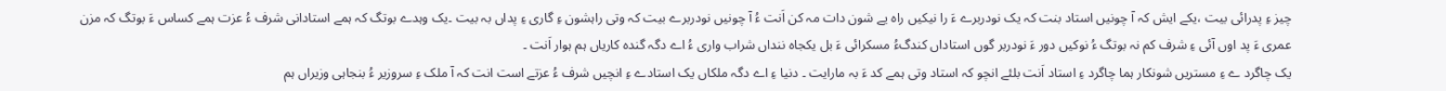چیز ءِ پدرائی بیت ،یکے ایش کہ آ چونیں استاد بنت کہ یک نودربرے ءَ را نیکیں راہ یے شون دات مہ کن اَنت ءُ آ چونیں نودربرے بیت کہ وتی راہشون ءِ گاری ءِ پداں بہ بیت ۔یک وہدے بوتگ کہ ہمے استادانی شرف ءُ عزت ہمے کساس ءَ بوتگ کہ مزن عمری ءَ پد اوں آئی ءِ شرف کم نہ بوتگ ءُ نوکیں دور ءَ نودربر گوں استاداں کندگءُ مسکرائی ءَ بل یکجاہ ننداں شراب واری ءُ اے دگہ گندہ کاریاں ہم ہوار اَنت ۔
یک چاگرد ے ءِ مستریں شونکار ہما چاگرد ءِ استاد اَنت بلئے انچو کہ استاد وتی ہمے کد ءَ بہ مارایت ۔ دنیا ءِ اے دگہ ملکاں یک استادے ءِ انچیں شرف ءُ عزتے است انت کہ آ ملک ءِ سروزیر ءُ بنجاہی وزیراں ہم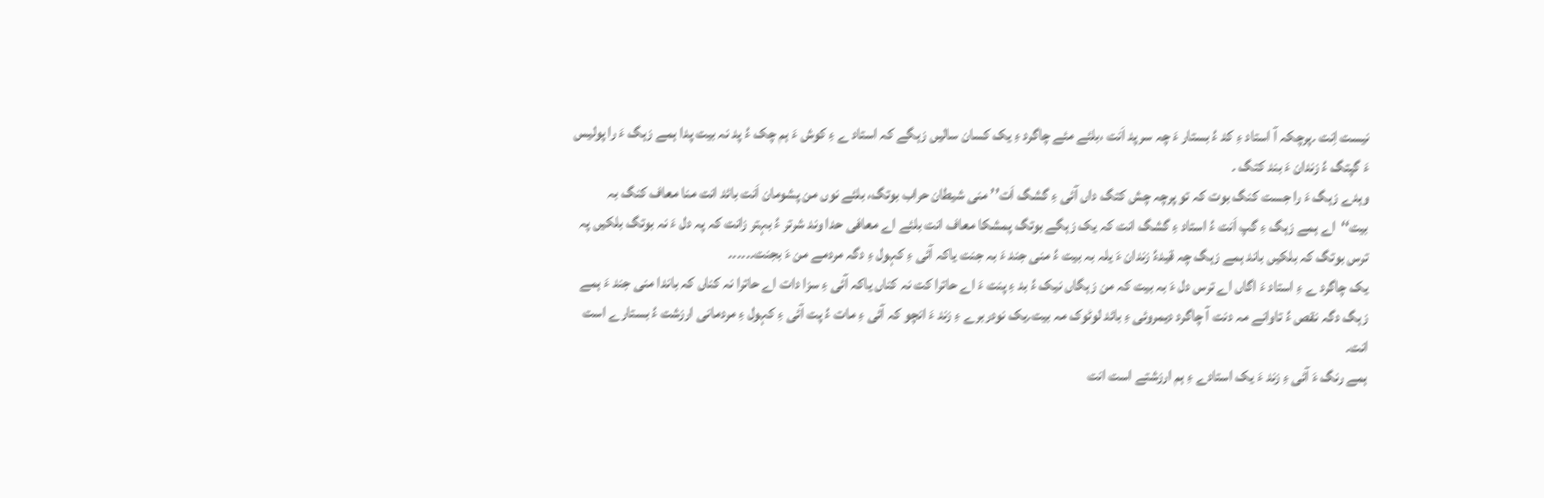نیست اِنت ۔پرچکہ آ استاد ءِ کد ءُ بستار ءَ چہ سرپد اَنت ،بلئے مئے چاگرد ءِ یک کسان سالیں زہگے کہ استاد ے ءِ کوش ءَ ہم چک ءُ پد نہ بیت پدا ہمے زہگ ءَ را پولیس ءَ گپتگ ءُ زندان ءَ بند کتگ ۔
وہدے زہگ ءَ را جست کنگ بوت کہ تو پرچہ چش کتگ داں آئی ءِ گشگ اَت’’ منی شیطان حراب بوتگ، بلئے نوں من پشومان اَنت بائد انت منا معاف کنگ بہ بیت‘‘اے ہمے زہگ ءِ گپ اَنت ءُ استاد ءِ گشگ انت کہ یک زہگے بوتگ پمشکا معاف انت بلئے اے معافی حدا وند شرتر ءُ بہتر زانت کہ پہ دل ءَ نہ بوتگ بلکیں پہ ترس بوتگ کہ بلکیں باند ہمے زہگ چہ قیدءُ زندان ءَ یلہ بہ بیت ءُ منی جند ءَ بہ جنت یاکہ آئی ءِ کہول ءِ دگہ مردمے من ءَ بجنت۔۔۔۔۔۔
یک چاگرد ے ءِ استاد ءَ اگاں اے ترس دل ءَ بہ بیت کہ من زہگاں نیک ءُ بد ءِ پنت ءَ اے حاترا کت نہ کناں یاکہ آئی ءِ سزا دات اے حاترا نہ کناں کہ باندا منی جند ءَ ہمے زہگ دگہ نقص ءُ تاوانے مہ دنت آ چاگرد دیمروئی ءِ بائد لوٹوک مہ بیت۔یک نودربرے ءِ زند ءَ انچو کہ آئی ءِ مات ءُ پت آئی ءِ کہول ءِ مردمانی ارزشت ءُ بستارے است انت۔
ہمے رنگ ءَ آئی ءِ زند ءَ یک استادے ءِ ہم ارزشتے است انت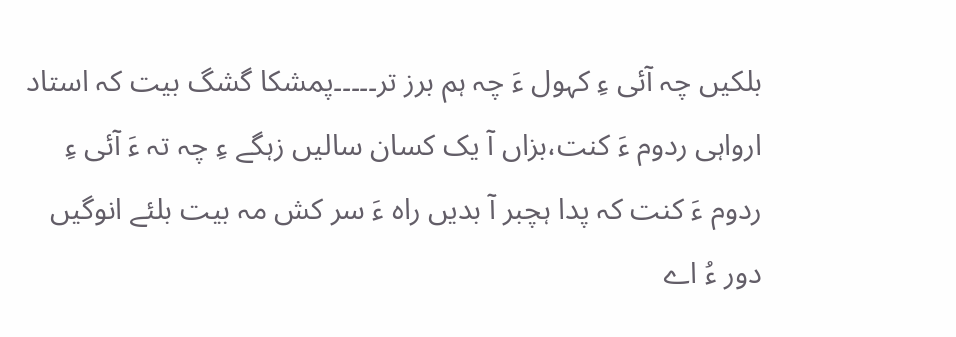بلکیں چہ آئی ءِ کہول ءَ چہ ہم برز تر۔۔۔۔۔پمشکا گشگ بیت کہ استاد ارواہی ردوم ءَ کنت،بزاں آ یک کسان سالیں زہگے ءِ چہ تہ ءَ آئی ءِ ردوم ءَ کنت کہ پدا ہچبر آ بدیں راہ ءَ سر کش مہ بیت بلئے انوگیں دور ءُ اے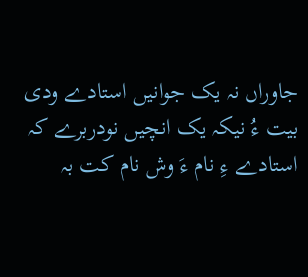جاوراں نہ یک جوانیں استادے ودی بیت ءُ نیکہ یک انچیں نودربرے کہ استادے ءِ نام ءَ وش نام کت بہ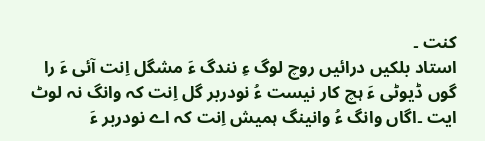کنت ۔
استاد بلکیں درائیں روچ لوگ ءِ نندگ ءَ مشگل اِنت آئی ءَ را گوں ڈیوٹی ءَ ہچ کار نیست ءُ نودربر گل اِنت کہ وانگ نہ لوٹ ایت ۔اگاں وانگ ءُ وانینگ ہمیش اِنت کہ اے نودربر ءَ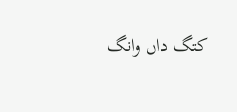کتگ داں وانگ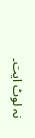نہ لوٹ ایت۔